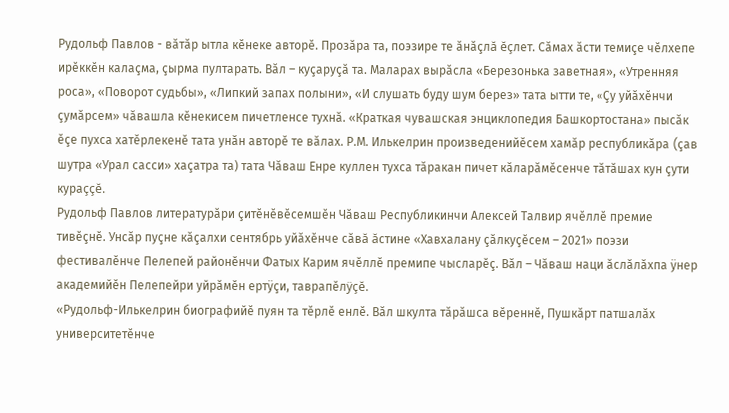Рудольф Павлов - вăтăр ытла кĕнеке авторĕ. Прозăра та, поэзире те ăнăçлă ĕçлет. Сăмах ăсти темиçе чĕлхепе ирĕккĕн калаçма, çырма пултарать. Вăл – куçаруçă та. Маларах вырăсла «Березонька заветная», «Утренняя роса», «Поворот судьбы», «Липкий запах полыни», «И слушать буду шум берез» тата ытти те, «Çу уйăхĕнчи çумăрсем» чăвашла кĕнекисем пичетленсе тухнă. «Краткая чувашская энциклопедия Башкортостана» пысăк ĕçе пухса хатĕрлекенĕ тата унăн авторĕ те вăлах. Р.М. Илькелрин произведенийĕсем хамăр республикăра (çав шутра «Урал сасси» хаçатра та) тата Чăваш Енре куллен тухса тăракан пичет кăларăмĕсенче тăтăшах кун çути кураççĕ.
Рудольф Павлов литературăри çитĕнĕвĕсемшĕн Чăваш Республикинчи Алексей Талвир ячĕллĕ премие тивĕçнĕ. Унсăр пуçне кăçалхи сентябрь уйăхĕнче сăвă ăстине «Хавхалану çăлкуçĕсем – 2021» поэзи фестивалĕнче Пелепей районĕнчи Фатых Карим ячĕллĕ премипе чысларĕç. Вăл – Чăваш наци ăслăлăхпа ÿнер академийĕн Пелепейри уйрăмĕн ертÿçи, таврапĕлÿçĕ.
«Рудольф-Илькелрин биографийĕ пуян та тĕрлĕ енлĕ. Вăл шкулта тăрăшса вĕреннĕ, Пушкăрт патшалăх университетĕнче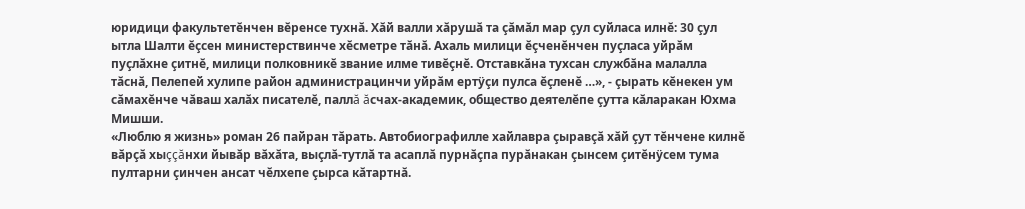юридици факультетĕнчен вĕренсе тухнă. Хăй валли хăрушă та çăмăл мар çул суйласа илнĕ: 30 çул ытла Шалти ĕçсен министерствинче хĕсметре тăнă. Ахаль милици ĕçченĕнчен пуçласа уйрăм пуçлăхне çитнĕ, милици полковникĕ звание илме тивĕçнĕ. Отставкăна тухсан службăна малалла тăснă, Пелепей хулипе район администрацинчи уйрăм ертÿçи пулса ĕçленĕ …», - çырать кĕнекен ум сăмахĕнче чăваш халăх писателĕ, паллă ăсчах-академик, общество деятелĕпе çутта кăларакан Юхма Мишши.
«Люблю я жизнь» роман 26 пайран тăрать. Автобиографилле хайлавра çыравçă хăй çут тĕнчене килнĕ вăрçă хыççăнхи йывăр вăхăта, выçлă-тутлă та асаплă пурнăçпа пурăнакан çынсем çитĕнÿсем тума пултарни çинчен ансат чĕлхепе çырса кăтартнă.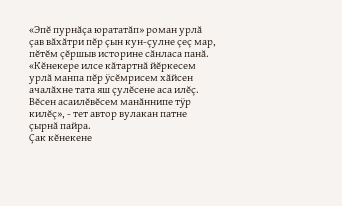«Эпĕ пурнăçа юрататăп» роман урлă çав вăхăтри пĕр çын кун-çулне çеç мар, пĕтĕм çĕршыв историне сăнласа панă.
«Кĕнекере илсе кăтартнă йĕркесем урлă манпа пĕр ÿсĕмрисем хăйсен ачалăхне тата яш çулĕсене аса илĕç. Вĕсен асаилĕвĕсем манăннипе тÿр килĕç», - тет автор вулакан патне çырнă пайра.
Çак кĕнекене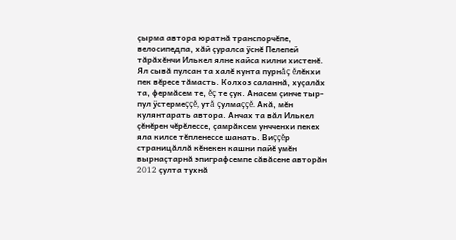çырма автора юратнă транспорчĕпе, велосипедпа, хăй çуралса ÿснĕ Пелепей тăрăхĕнчи Илькел ялне кайса килни хистенĕ. Ял сывă пулсан та халĕ кунта пурнăç ĕлĕкхи пек вĕресе тăмасть. Колхоз саланнă, хуçалăх та, фермăсем те, ĕç те çук. Анасем çинче тыр-пул ÿстермеççĕ, утă çулмаççĕ. Акă, мĕн кулянтарать автора. Анчах та вăл Илькел çĕнĕрен чĕрĕлессе, çамрăксем унчченхи пекех яла килсе тĕпленессе шанать. Виççĕр страницăллă кĕнекен кашни пайĕ умĕн вырнаçтарнă эпиграфсемпе сăвăсене авторăн 2012 çулта тухнă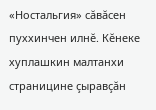«Ностальгия» сăвăсен пуххинчен илнĕ. Кĕнеке хуплашкин малтанхи страницине çыравçăн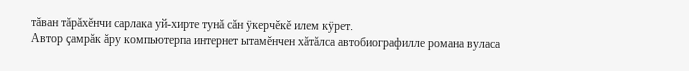тăван тăрăхĕнчи сарлака уй-хирте тунă сăн ÿкерчĕкĕ илем кÿрет.
Автор çамрăк ăру компьютерпа интернет ытамĕнчен хăтăлса автобиографилле романа вуласа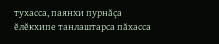тухасса, паянхи пурнăçа ĕлĕкхипе танлаштарса пăхасса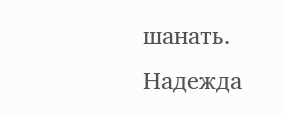шанать.
Надежда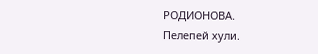РОДИОНОВА.
Пелепей хули.